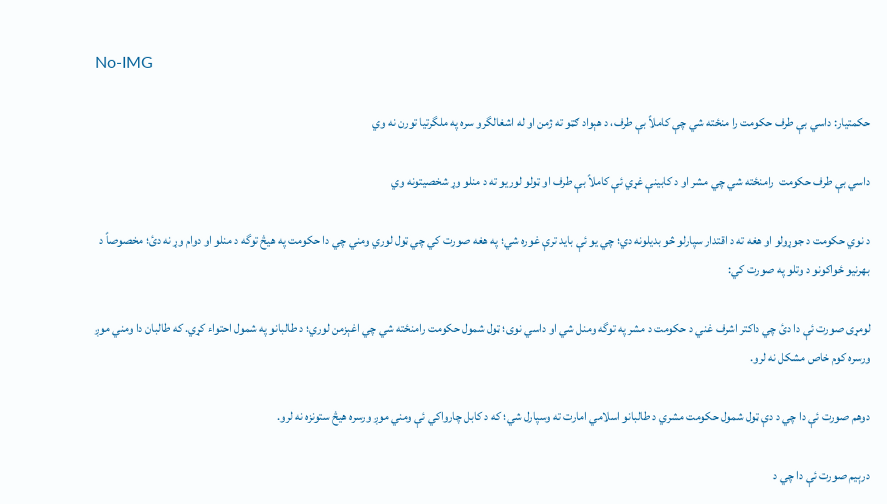No-IMG

حکمتيار: داسي بې طرف حكومت را منځته شي چې کاملاً بې طرف، د هېواد ګټو ته ژمن او له اشغالگرو سره په ملگرتيا تورن نه وي

داسي بې طرف حكومت  رامنځته شي چي مشر او د كابينې غړي ئې كاملاً بې طرف او ټولو لوريو ته د منلو وړ شخصيتونه وي

د نوي حكومت د جوړولو او هغه ته د اقتدار سپارلو څو بديلونه دي؛ چي يو ئې بايد ترې غوره شي؛ په هغه صورت كي چي ټول لوري ومني چي دا حكومت په هيڅ توگه د منلو او دوام وړ نه دئ؛ مخصوصاً د بهرنيو ځواكونو د وتلو په صورت كي:

لومړى صورت ئې دا دئ چي داكتر اشرف غني د حكومت د مشر په توگه ومنل شي او داسي نوى؛ ټول شمول حكومت رامنځته شي چي اغېزمن لوري؛ د طالبانو په شمول احتواء كړي. كه طالبان دا ومني موږ ورسره كوم خاص مشكل نه لرو.

دوهم صورت ئې دا چي د دې ټول شمول حكومت مشري د طالبانو اسلامي امارت ته وسپارل شي؛ كه د كابل چارواكي ئې ومني موږ ورسره هيڅ ستونزه نه لرو.

درېيم صورت ئې دا چي د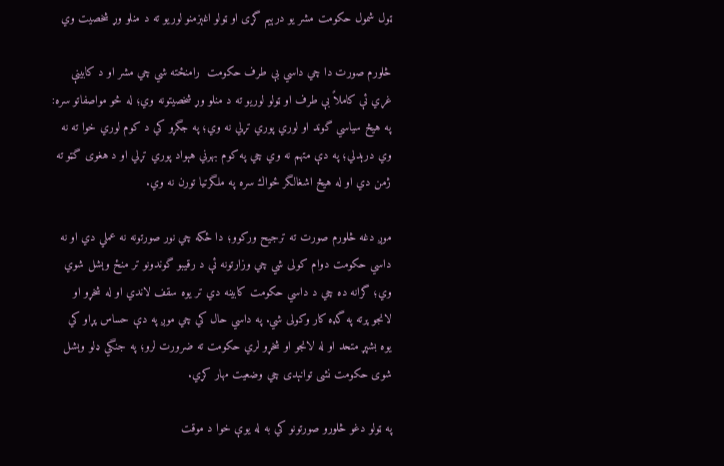ټول شمول حكومت مشر يو درېيم گړى او ټولو اغېزمنو لوريو ته د منلو وړ شخصيت وي

څلورم صورت دا چي داسي بې طرف حكومت  رامنځته شي چي مشر او د كابينې غړي ئې كاملاً بې طرف او ټولو لوريو ته د منلو وړ شخصيتونه وي؛ له څو مواصفاتو سره: په هيڅ سياسي گوند او لوري پوري تړلي نه وي؛ په جگړو كي د كوم لوري خوا ته نه وي درېدلي؛ په دې متهم نه وي چي په كوم بهرني هېواد پوري تړلي او د هغوى گټو ته ژمن دي او له هيڅ اشغالگر ځواك سره په ملگرتيا تورن نه وي.

موږ دغه څلورم صورت ته ترجيح وركوو؛ دا ځكه چي نور صورتونه نه عملي دي او نه داسي حكومت دوام كولى شي چي وزارتونه ئې د رقيبو گوندونو تر منځ وېشل شوي وي؛ گرانه ده چي د داسي حكومت كابينه دي تر يوه سقف لاندي او له شخړو او لانجو پرته په گډه كار وكولى شي. په داسي حال كي چي موږ په دې حساس پړاو كي يوه بشپړ متحد او له لانجو او شخړو لري حكومت ته ضرورت لرو؛ په جنگي ډلو وېشل شوى حكومت نشى توانېدى چي وضعيت مهار كړي.

په ټولو دغو څلورو صورتونو كي به له يوې خوا د موقت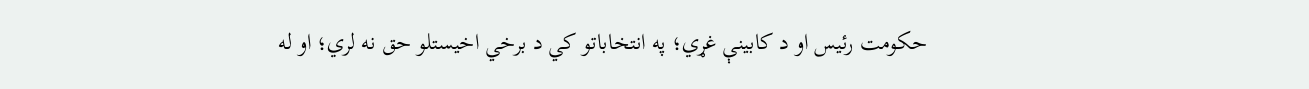حكومت رئيس او د كابينې غړي؛ په انتخاباتو كي د برخي اخيستلو حق نه لري؛ او له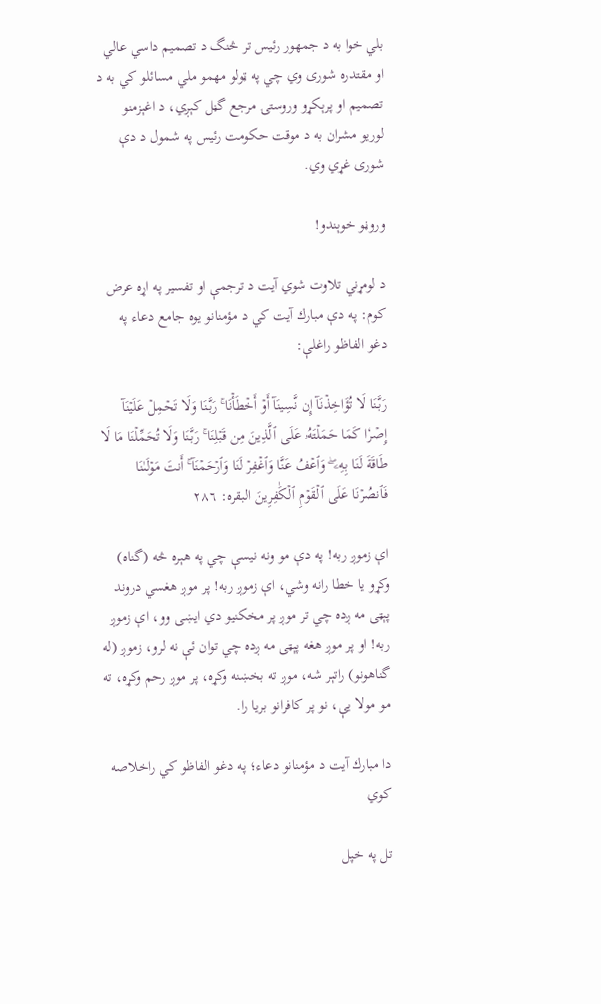بلي خوا به د جمهور رئيس تر څنگ د تصميم داسي عالي او مقتدره شورى وي چي په ټولو مهمو ملي مسائلو كي به د تصميم او پرېكړو وروستۍ مرجع گڼل كېږي، د اغېزمنو لوريو مشران به د موقت حكومت رئيس په شمول د دې شورى غړي وي.

وروڼو خوېندو!

د لومړني تلاوت شوي آيت د ترجمې او تفسير په اړه عرض كوم: په دې مبارك آيت كي د مؤمنانو يوه جامع دعاء په دغو الفاظو راغلې:

رَبَّنَا لَا تُؤَاخِذۡنَآ إِن نَّسِينَآ أَوۡ أَخۡطَأۡنَا ۚ رَبَّنَا وَلَا تَحۡمِلۡ عَلَيۡنَآ إِصۡرٗا كَمَا حَمَلۡتَهُۥ عَلَى ٱلَّذِينَ مِن قَبۡلِنَا ۚ رَبَّنَا وَلَا تُحَمِّلۡنَا مَا لَا طَاقَةَ لَنَا بِهِۦ ۖ وَٱعۡفُ عَنَّا وَٱغۡفِرۡ لَنَا وَٱرۡحَمۡنَآ ۚ أَنتَ مَوۡلَىٰنَا فَٱنصُرۡنَا عَلَى ٱلۡقَوۡمِ ٱلۡكَٰفِرِينَ البقره: ٢٨٦

اې زموږ ربه! په دې مو ونه نيسې چي په هېره څه (گناه) وكړو يا خطا رانه وشي، اې زموږ ربه! پر موږ هغسي دروند پېټى مه ږده چي تر موږ پر مخكنيو دي ايښى وو، اې زموږ ربه! او پر موږ هغه پېټى مه ږده چي توان ئې نه لرو، زموږ (له گناهونو) راتېر شه، موږ ته بخښنه وكړه، پر موږ رحم وكړه، ته مو مولا يې، نو پر كافرانو بريا را.

دا مبارك آيت د مؤمنانو دعاء؛ په دغو الفاظو كي راخلاصه كوي

تل په خپل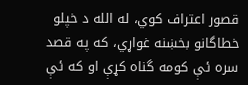قصور اعتراف كوي، له الله د خپلو خطاگانو بخښنه غواړي، كه په قصد سره ئې كومه گناه كړې او كه ئې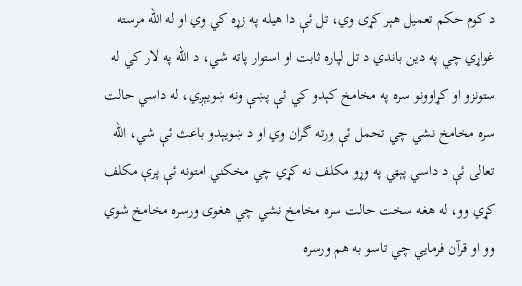د كوم حكم تعميل هېر كړى وي، تل ئې دا هيله په زړه كي وي او له الله مرسته غواړي چي په دين باندي د تل لپاره ثابت او استوار پاته شي، د الله په لار كي له ستونزو او كړاوونو سره په مخامخ كېدو كي ئې پښې ونه ښويېږي، له داسي حالت سره مخامخ نشي چي تحمل ئې ورته گران وي او د ښويېدو باعث ئې شي، الله تعالى ئې د داسي پېټي په وړو مكلف نه كړي چي مخكني امتونه ئې پرې مكلف كړي وو، له هغه سخت حالت سره مخامخ نشي چي هغوى ورسره مخامخ شوي وو او قرآن فرمايي چي تاسو به هم ورسره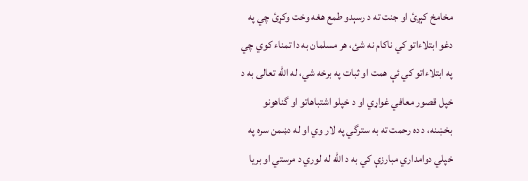مخامخ كېږئ او جنت ته د رسېدو طمع هغه وخت وكړئ چي په دغو ابتلاءاتو كي ناكام نه شئ، هر مسلمان به دا تمناء كوي چي په ابتلاءاتو كي ئې همت او ثبات په برخه شي، له الله تعالى به د خپل قصور معافي غواړي او د خپلو اشتباهاتو او گناهونو بخښنه، د ده رحمت ته به سترگي په لار وي او له دښمن سره په خپلي دوامداري مبارزې كي به د الله له لوري د مرستي او بريا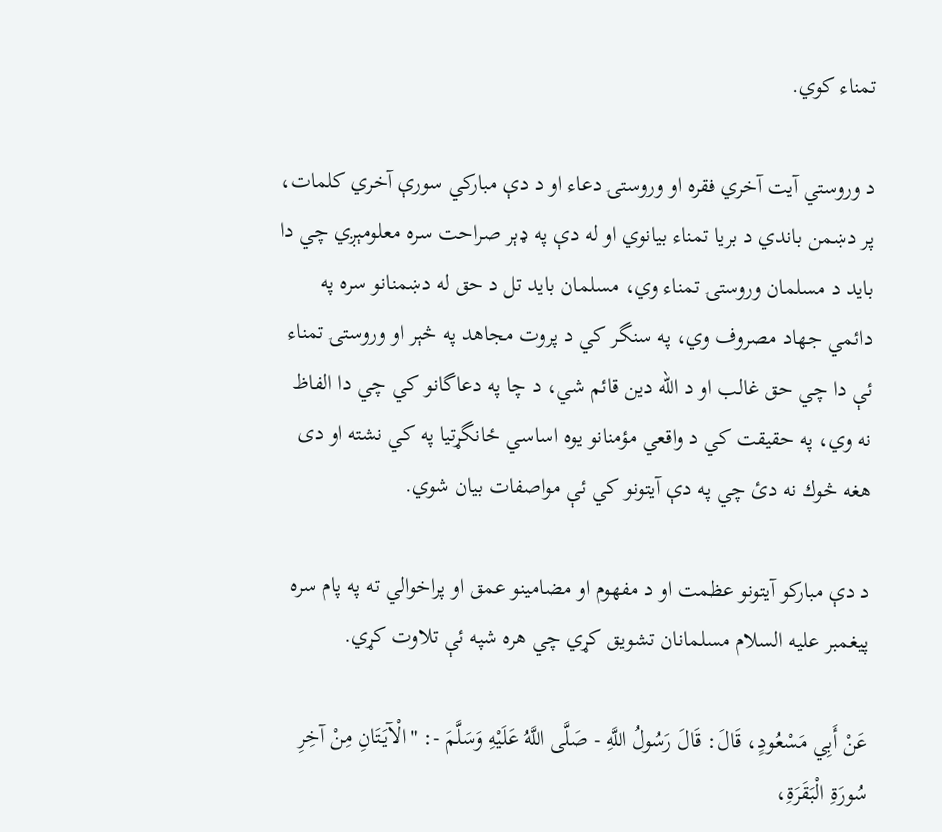تمناء كوي.

د وروستي آيت آخري فقره او وروستۍ دعاء او د دې مباركي سورې آخري كلمات، پر دښمن باندي د بريا تمناء بيانوي او له دې په ډېر صراحت سره معلومېږي چي دا بايد د مسلمان وروستۍ تمناء وي، مسلمان بايد تل د حق له دښمنانو سره په دائمي جهاد مصروف وي، په سنگر كي د پروت مجاهد په څېر او وروستۍ تمناء ئې دا چي حق غالب او د الله دين قائم شي، د چا په دعاگانو كي چي دا الفاظ نه وي، په حقيقت كي د واقعي مؤمنانو يوه اساسي ځانگړتيا په كي نشته او دى هغه څوك نه دئ چي په دې آيتونو كي ئې مواصفات بيان شوي.

د دې مباركو آيتونو عظمت او د مفهوم او مضامينو عمق او پراخوالي ته په پام سره پيغمبر عليه السلام مسلمانان تشويق كړي چي هره شپه ئې تلاوت كړي.

عَنْ أَبِي مَسْعُودٍ، قَالَ: قَالَ رَسُولُ اللَّهِ - صَلَّى اللَّهُ عَلَيْهِ وَسَلَّمَ -: "الْآيَتَانِ مِنْ آخِرِ سُورَةِ الْبَقَرَةِ،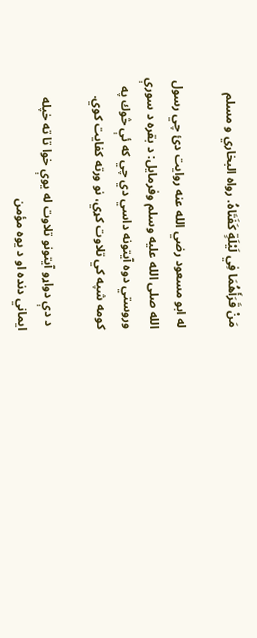مَنْ قَرَأَهُمَا فِي لَيْلَةٍ كَفَتَاهُ. رواه البخاري و مسلم

له ابو مسعود رضي الله عنه روايت دئ چي رسول الله صلى الله عليه وسلم وفرمايل: د بقره د سورې وروستي دوه آيتونه داسي دي چي كه ئې څوك په كومه شپه كي تلاوت كړي، نو ورته كفايت كوي.

 د دې دواړو آيتونو تلاوت له يوې خوا تا ته خپله ايماني دنده او د يوه مؤمن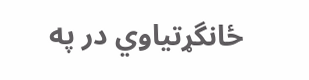ځانگړتياوي در په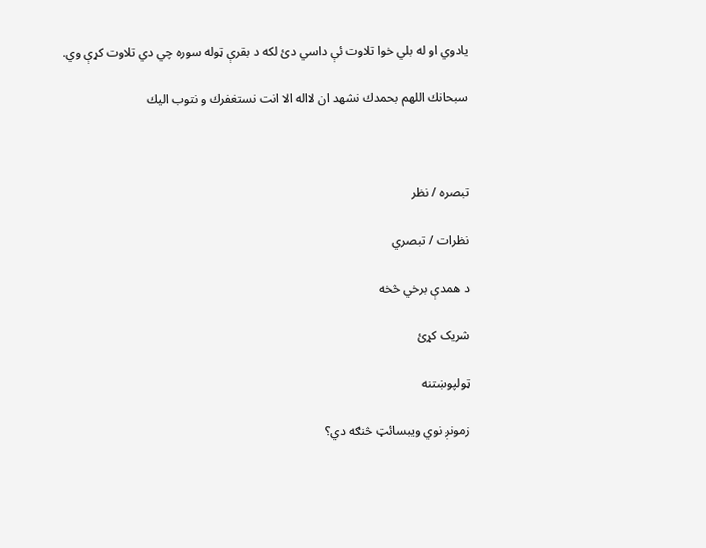يادوي او له بلي خوا تلاوت ئې داسي دئ لكه د بقرې ټوله سوره چي دي تلاوت كړې وي.

سبحانك اللهم بحمدك نشهد ان لااله الا انت نستغفرك و نتوب اليك



تبصره / نظر

نظرات / تبصري

د همدې برخي څخه

شریک کړئ

ټولپوښتنه

زمونږ نوي ویبسائټ څنګه دي؟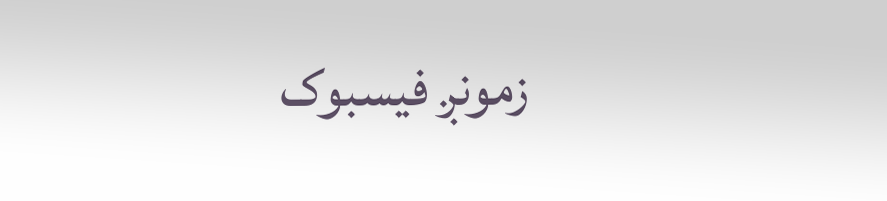زمونږ فيسبوک